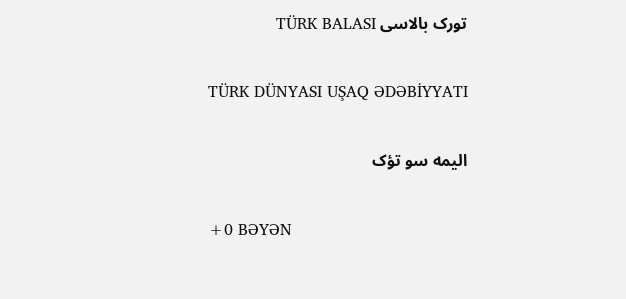تورک بالاسی TÜRK BALASI

TÜRK DÜNYASI UŞAQ ƏDƏBİYYATI

الیمه سو تؤک

+0 BƏYƏN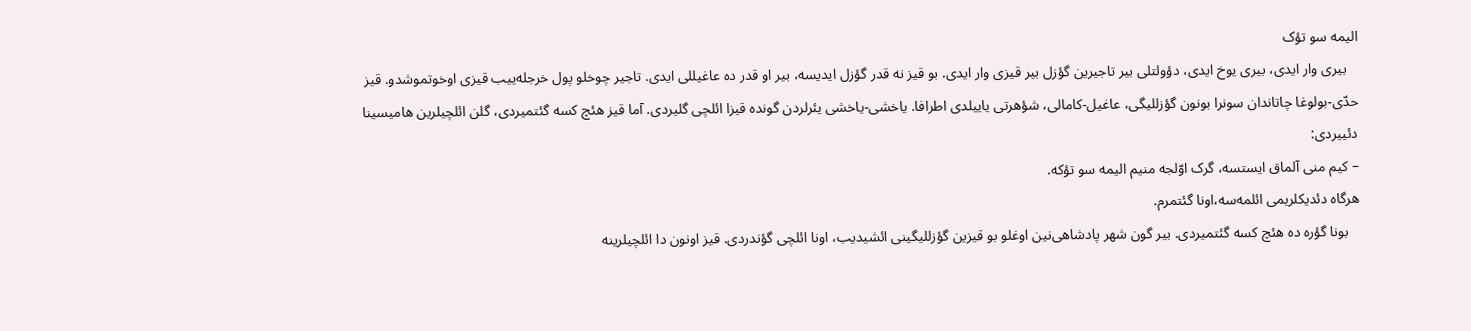الیمه سو تؤک
   بیری وار ایدی، بیری یوخ ایدی، دؤولتلی بیر تاجیرین گؤزل بیر قیزی وار ایدی. بو قیز نه قدر گؤزل ایدیسه، بیر او قدر ده عاغیللی ایدی. تاجیر چوخلو پول خرجله‌ییب قیزی اوخوتموشدو. قیز حدّی-بولوغا چاتاندان سونرا بونون گؤزللیگی، عاغیل-کامالی، شؤهرتی یاییلدی اطرافا. یاخشی-یاخشی یئرلردن گونده قیزا ائلچی گلیردی. آما قیز هئچ کسه گئتمیردی، گلن ائلچیلرین هامیسینا دئییردی:
– کیم منی آلماق ایستسه، گرک اوّلجه منیم الیمه سو تؤکه.
هرگاه دئدیکلریمی ائلمه‌سه،اونا گئتمرم.
   بونا گؤره ده هئچ کسه گئتمیردی. بیر گون شهر پادشاهی‌نین اوغلو بو قیزین گؤزللیگینی ائشیدیب، اونا ائلچی گؤندردی. قیز اونون دا ائلچیلرینه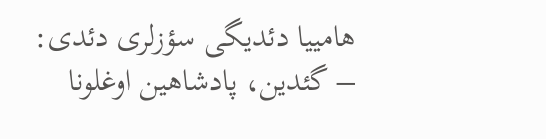هامییا دئدیگی سؤزلری دئدی:
– گئدین، پادشاهین اوغلونا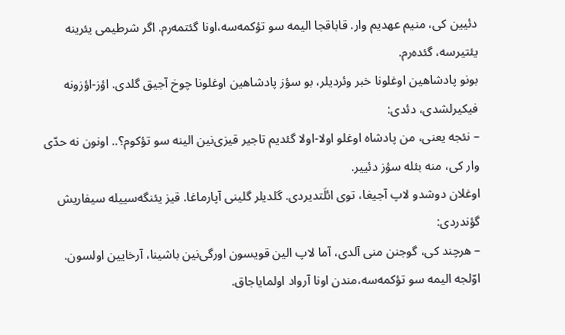دئیین کی، منیم عهدیم وار. قاباقجا الیمه سو تؤکمه‌سه،اونا گئتمه‌رم. اگر شرطیمی یئرینه یئتیرسه‌، گئده‌رم.
بونو پادشاهین اوغلونا خبر وئردیلر، بو سؤز پادشاهین اوغلونا چوخ آجیق گلدی. اؤز-اؤزونه فیکیرلشدی، دئدی:
– نئجه یعنی، من پادشاه اوغلو اولا-اولا گئدیم تاجیر قیزی‌نین الینه سو تؤکوم؟.. اونون نه حدّی وار کی، منه بئله سؤز دئییر.
اوغلان دوشدو لاپ آجیغا، توی ائلَتدیردی. گلدیلر گلینی آپارماغا. قیز یئنگه‌سییله سیفاریش گؤندردی:
– هرچند کی، گوجنن منی آلدی، آما لاپ الین قویسون اورگی‌نین باشینا، آرخایین اولسون. اوّلجه الیمه سو تؤکمه‌سه،مندن اونا آرواد اولمایاجاق.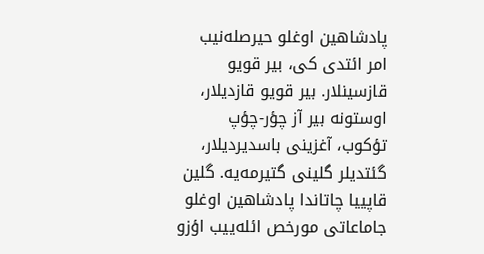پادشاهین اوغلو حیرصله‌نیب امر ائتدی کی، بیر قویو قازسینلار. بیر قویو قازدیلار، اوستونه بیر آز چؤر-چؤپ تؤکوب، آغزینی باسدیردیلار، گئتدیلر گلینی گتیرمه‌یه. گلین قاپییا چاتاندا پادشاهین اوغلو جاماعاتی مورخص ائله‌ییب اؤزو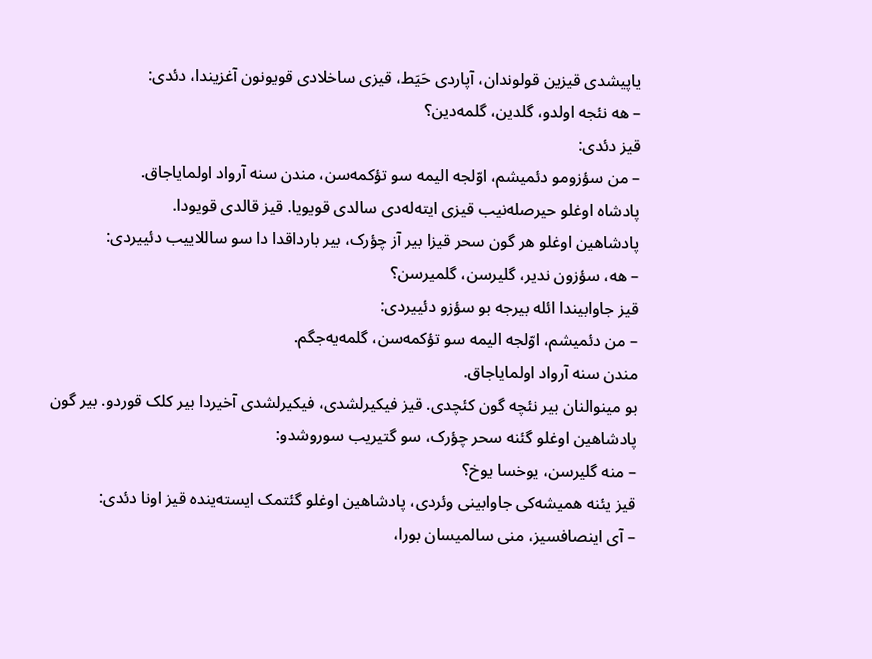یاپیشدی قیزین قولوندان، آپاردی حَیَط، قیزی ساخلادی قویونون آغزیندا، دئدی:
– هه نئجه اولدو، گلدین، گلمه‌دین؟
قیز دئدی:
– من سؤزومو دئمیشم، اوّلجه الیمه سو تؤکمه‌سن، مندن سنه آرواد اولمایاجاق.
پادشاه اوغلو حیرصله‌نیب قیزی ایته‌له‌دی سالدی قویویا. قیز قالدی قویودا.
پادشاهین اوغلو هر گون سحر قیزا بیر آز چؤرک، بیر بارداقدا دا سو ساللاییب دئییردی:
– هه، سؤزون ندیر، گلیرسن، گلمیرسن؟
قیز جاوابیندا ائله بیرجه بو سؤزو دئییردی:
– من دئمیشم، اوّلجه الیمه سو تؤکمه‌سن، گلمه‌یه‌جگم.
مندن سنه آرواد اولمایاجاق.
بو مینوالنان بیر نئچه گون کئچدی. قیز فیکیرلشدی، فیکیرلشدی آخیردا بیر کلک قوردو. بیر گون پادشاهین اوغلو گئنه سحر چؤرک، سو گتیریب سوروشدو:
– منه گلیرسن، یوخسا یوخ؟
قیز یئنه همیشه‌کی جاوابینی وئردی، پادشاهین اوغلو گئتمک ایسته‌ینده قیز اونا دئدی:
– آی اینصافسیز، منی سالمیسان بورا،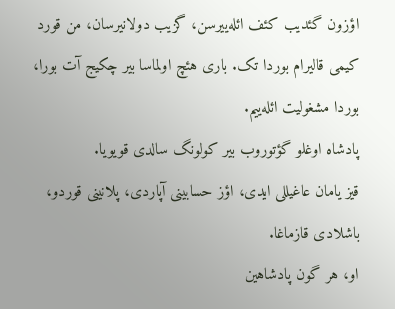اؤزون گئدیب کئف ائله‌ییرسن، گزیب دولانیرسان، من قورد کیمی قالیرام بوردا تک. باری هئچ اولماسا بیر چکیج آت بورا، بوردا مشغولیت ائله‌ییم.
پادشاه اوغلو گؤتوروب بیر کولونگ سالدی قویویا.
قیز یامان عاغیللی ایدی، اؤز حسابینی آپاردی، پلا‌نینی قوردو، باشلادی قازماغا.
او، هر گون پادشاهین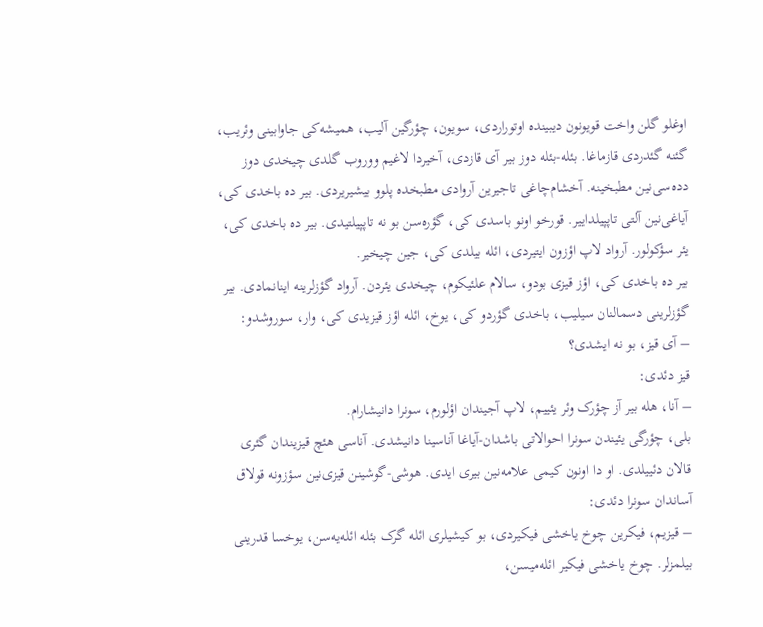اوغلو گلن واخت قویونون دیبینده اوتوراردی، سویون، چؤرگین آلیب، همیشه‌کی جاوابینی وئریب، گئنه گئدردی قازماغا. بئله-بئله دوز بیر آی قازدی، آخیردا لاغیم ووروب گلدی چیخدی دوز دده‌سی‌نین مطبخینه. آخشام‌چاغی تاجیرین آروادی مطبخده پلوو بیشیریردی. بیر ده باخدی کی، آیاغی‌نین آلتی تاپپیلداییر. قورخو اونو باسدی کی، گؤره‌سن بو نه تاپپیلتیدی. بیر ده باخدی کی، یئر سؤکولور. آرواد لاپ اؤزون ایتیردی، ائله بیلدی کی، جین چیخیر.
بیر ده باخدی کی، اؤز قیزی بودو، سالام علئیکوم، چیخدی یئردن. آرواد گؤزلرینه اینانمادی. بیر گؤزلرینی دسمالنان سیلیب، باخدی گؤردو کی، یوخ، ائله اؤز قیزیدی کی، وار، سوروشدو:
– آی قیز، بو نه ایشدی؟
قیز دئدی:
– آنا، هله بیر آز چؤرک وئر یئییم، لاپ آجیندان اؤلورم، سونرا دانیشارام.
بلی، چؤرگی یئیندن سونرا احوالاتی باشدان-آیاغا آناسینا دانیشدی. آناسی هئچ قیزیندان گئری قالان دئییلدی. او دا اونون کیمی علامه‌نین بیری ایدی. هوشی-گوشینن قیزی‌نین سؤزونه قولاق آساندان سونرا دئدی:
– قیزیم، فیکرین چوخ یاخشی فیکیردی، بو کیشیلری ائله گرک بئله ائله‌یه‌سن، یوخسا قدرینی بیلمزلر. چوخ یاخشی فیکیر ائله‌میسن،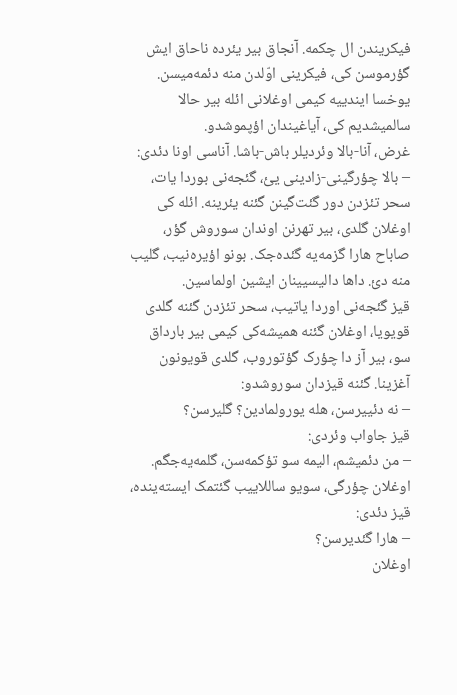فیکریندن ال چکمه. آنجاق بیر یئرده ناحاق ایش گؤرموسن کی، فیکرینی اوّلدن منه دئمه‌میسن. یوخسا ایندییه کیمی اوغلانی ائله بیر حالا سالمیشدیم کی، آیاغیندان اؤپموشدو.
غرض، آنا-بالا وئردیلر باش-باشا. آناسی اونا دئدی:
– بالا چؤرگینی-زادینی یئ، گئجه‌نی بوردا یات، سحر تئزدن دور گئت‌گینن گئنه یئرینه. ائله کی اوغلان گلدی، بیر تهرنن اوندان سوروش گؤر، صاباح هارا گزمه‌یه گئده‌جک. بونو اؤیره‌نیب، گلیب منه دئ. داها دالیسیینان ایشین اولماسین.
قیز گئجه‌نی اوردا یاتیب، سحر تئزدن گئنه گلدی قویویا، اوغلان گئنه همیشه‌کی کیمی بیر بارداق سو، بیر آز دا چؤرک گؤتوروب، گلدی قویونون آغزینا. گئنه قیزدان سوروشدو:
– نه دئییرسن، هله یورولمادین؟ گلیرسن؟
قیز جاواب وئردی:
– من دئمیشم، الیمه سو تؤکمه‌سن، گلمه‌یه‌جگم. اوغلان چؤرگی، سویو ساللاییب گئتمک ایسته‌ینده، قیز دئدی:
– هارا گئدیرسن؟
اوغلان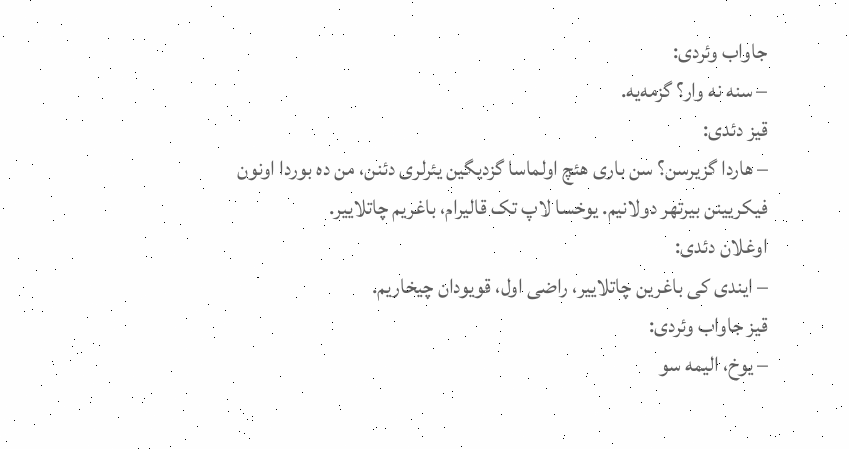جاواب وئردی:
– سنه نه وار؟ گزمه‌یه.
قیز دئدی:
– هاردا گزیرسن؟ سن باری هئچ اولماسا گزدیگین یئرلری دئنن، من ده بوردا اونون فیکریینن بیرتهر دولانیم. یوخسا لاپ تک قالیرام، باغریم چاتلاییر.
اوغلان دئدی:
– ایندی کی باغرین چاتلاییر، راضی اول، قویودان چیخاریم.
قیز جاواب وئردی:
– یوخ، الیمه سو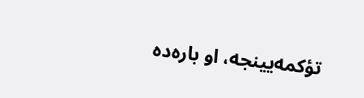تؤکمه‌یینجه، او باره‌ده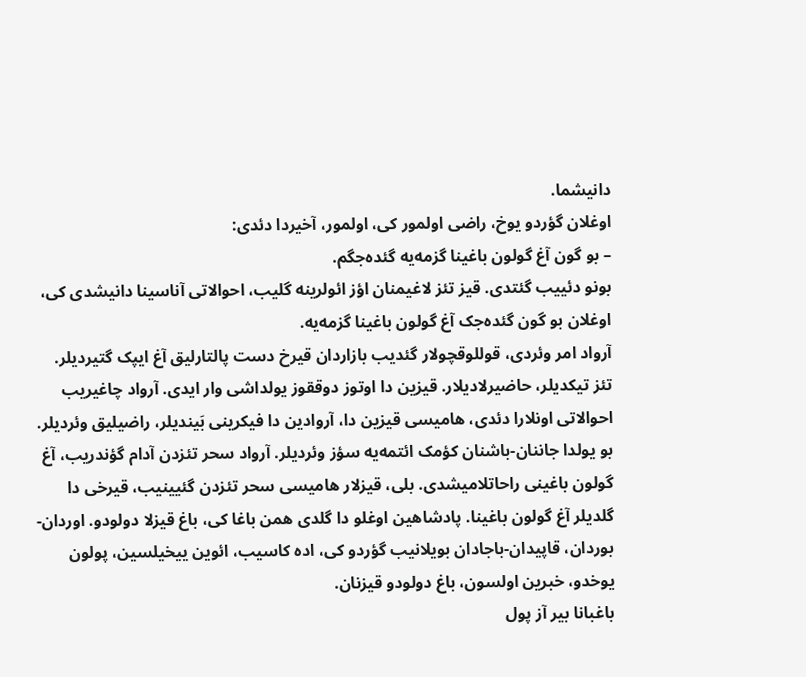دانیشما.
اوغلان گؤردو یوخ، راضی اولمور کی، اولمور، آخیردا دئدی:
– بو گون آغ گولون باغینا گزمه‌یه گئده‌جگم.
بونو دئییب گئتدی. قیز تئز لاغیمنان اؤز ائولرینه گلیب، احوالاتی آناسینا دانیشدی کی، اوغلان بو گون گئده‌جک آغ گولون باغینا گزمه‌یه.
آرواد امر وئردی، قوللوقچولار گئدیب بازاردان قیرخ دست پالتارلیق آغ ایپک گتیردیلر. تئز تیکدیلر، حاضیرلادیلار. قیزین دا اوتوز دوققوز یولداشی وار ایدی. آرواد چاغیریب احوالاتی اونلارا دئدی، هامیسی قیزین دا، آروادین دا فیکرینی بَیندیلر، راضیلیق وئردیلر. بو یولدا جاننان-باشنان کؤمک ائتمه‌یه سؤز وئردیلر. آرواد سحر تئزدن آدام گؤندریب، آغ گولون باغینی راحاتلامیشدی. بلی، قیزلار هامیسی سحر تئزدن گئیینیب، قیرخی دا گلدیلر آغ گولون باغینا. پادشاهین اوغلو دا گلدی همن باغا کی، باغ قیزلا دولودو. اوردان-بوردان، قاپیدان-باجادان بویلانیب گؤردو کی، اده کاسیب، ائوین ییخیلسین، پولون یوخدو، خبرین اولسون، باغ دولودو قیزنان.
باغبانا بیر آز پول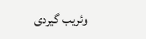وئریب گیردی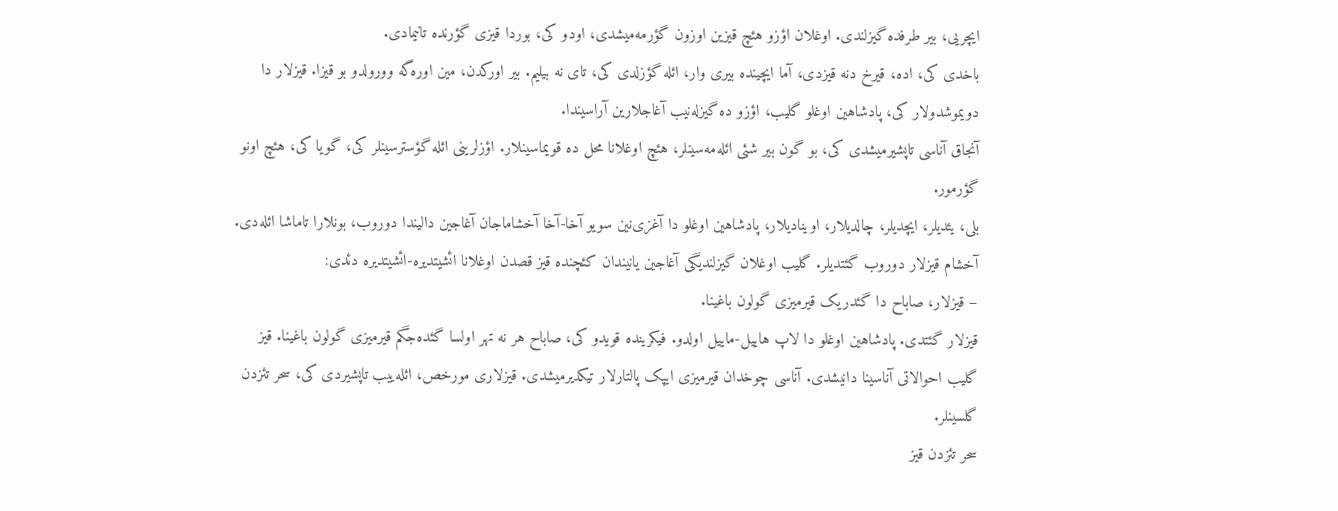ایچریی، بیر طرفده گیزلندی. اوغلان اؤزو هئچ قیزین اوزون گؤرمه‌میشدی، اودو کی، بوردا قیزی گؤرنده تانیمادی.
باخدی کی، اده، قیرخ دنه قیزدی، آما ایچینده بیری وار، ائله گؤزلدی کی، تای نه بیلیم. بیر اورکدن، مین اوره‌گه وورولدو بو قیزا. قیزلار دا دویموشدولار کی، پادشاهین اوغلو گلیب، اؤزو ده گیزله‌نیب آغاجلارین آراسیندا.
آنجاق آناسی تاپشیرمیشدی کی، بو گون بیر شئی ائله‌مه‌سینلر، هئچ اوغلانا محل ده قویماسینلار. اؤزلرینی ائله گؤسترسینلر کی، گویا کی، هئچ اونو گؤرمور.
بلی، یئدیلر، ایچدیلر، چالدیلار، اوینادیلار، پادشاهین اوغلو دا آغزی‌نین سویو آخا-آخا آخشاماجان آغاجین دالیندا دوروب، بونلارا تاماشا ائله‌دی.
آخشام قیزلار دوروب گئتدیلر. گلیب اوغلان گیزلندیگی آغاجین یا‌نیندان کئچنده قیز قصدن اوغلانا ائشیتدیره-ائشیتدیره دئدی:
– قیزلار، صاباح دا گئدریک قیرمیزی گولون باغینا.
قیزلار گئتدی. پادشاهین اوغلو دا لاپ هاییل-ماییل اولدو. فیکرینده قویدو کی، صاباح هر نه تهر اولسا گئده‌جگم قیرمیزی گولون باغینا. قیز گلیب احوالاتی آناسینا دانیشدی. آناسی چوخدان قیرمیزی ایپک پالتارلار تیکدیرمیشدی. قیزلاری مورخص، ائله‌ییب تاپشیردی کی، سحر تئزدن گلسینلر.
سحر تئزدن قیز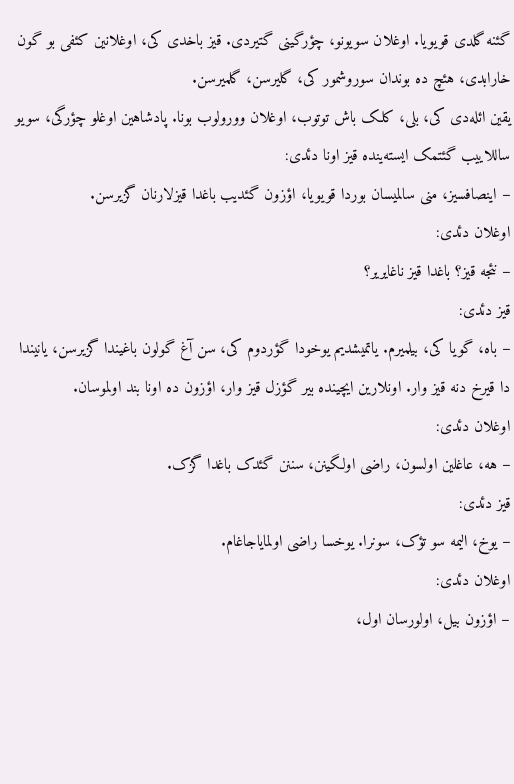گئنه گلدی قویویا. اوغلان سویونو، چؤرگینی گتیردی. قیز باخدی کی، اوغلا‌نین کئفی بو گون خارابدی، هئچ ده بوندان سوروشمور کی، گلیرسن، گلمیرسن.
یقین ائله‌دی کی، بلی، کلک باش توتوب، اوغلان وورولوب بونا. پادشاهین اوغلو چؤرگی، سویو ساللاییب گئتمک ایسته‌ینده قیز اونا دئدی:
– اینصافسیز، منی سالمیسان بوردا قویویا، اؤزون گئدیب باغدا قیزلارنان گزیرسن.
اوغلان دئدی:
– نئجه قیز؟ باغدا قیز ناغایریر؟
قیز دئدی:
– باه، گویا کی، بیلمیرم. یاتمیشدیم یوخودا گؤردوم کی، سن آغ گولون باغیندا گزیرسن، یا‌نیندا دا قیرخ دنه قیز وار. اونلارین ایچینده بیر گؤزل قیز وار، اؤزون ده اونا بند اولموسان.
اوغلان دئدی:
– هه، عاغلین اولسون، راضی اولگینن، سننن گئدک باغدا گزک.
قیز دئدی:
– یوخ، الیمه سو تؤک، سونرا. یوخسا راضی اولمایاجاغام.
اوغلان دئدی:
– اؤزون بیل، اولورسان اول،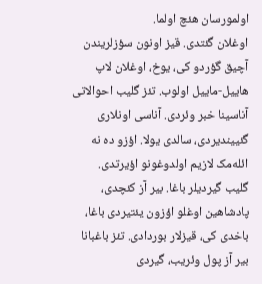اولمورسان هئچ اولما.
اوغلان گئتدی. قیز اونون سؤزلریندن آچیق گؤردو کی، یوخ، اوغلان لاپ هاییل-ماییل اولوب. تئز گلیب احوالاتی آناسینا خبر وئردی. آناسی اونلاری گئییندیردی، سالدی یولا. اؤزو ده نه ائله‌مک لازیم اولدوغونو اؤیرتدی.
گلیب گیردیلر باغا. بیر آز کئچدی، پادشاهین اوغلو اؤزون یئتیردی باغا، باخدی کی، قیزلار بوردادی. تئز باغبانا بیر آز پول وئریب، گیردی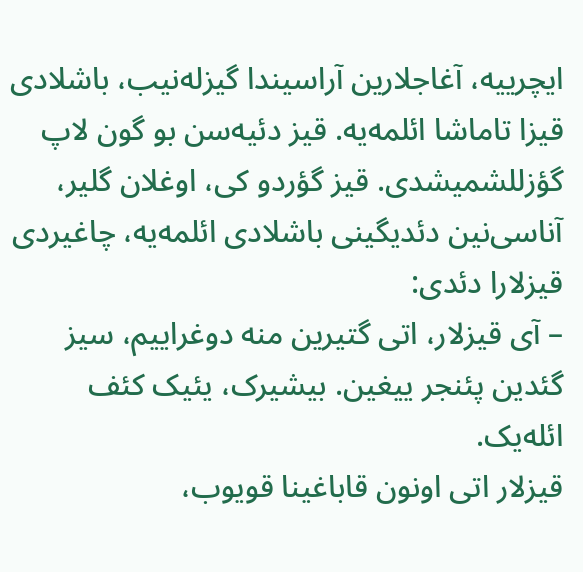ایچرییه، آغاجلارین آراسیندا گیزله‌نیب، باشلادی قیزا تاماشا ائلمه‌یه. قیز دئیه‌سن بو گون لاپ گؤزللشمیشدی. قیز گؤردو کی، اوغلان گلیر، آناسی‌نین دئدیگینی باشلادی ائلمه‌یه، چاغیردی قیزلارا دئدی:
– آی قیزلار، اتی گتیرین منه دوغراییم، سیز گئدین پئنجر ییغین. بیشیرک، یئیک کئف ائله‌یک.
قیزلار اتی اونون قاباغینا قویوب،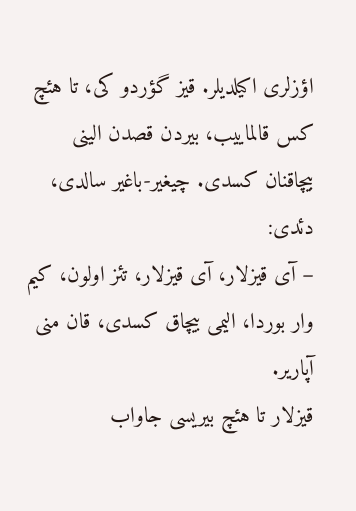اؤزلری اکیلدیلر. قیز گؤردو کی، تا هئچ کس قالماییب، بیردن قصدن الینی بیچاقنان کسدی. چیغیر-باغیر سالدی، دئدی:
– آی قیزلار، آی قیزلار، تئز اولون، کیم وار بوردا، الیمی بیچاق کسدی، قان منی آپاریر.
قیزلار تا هئچ بیریسی جاواب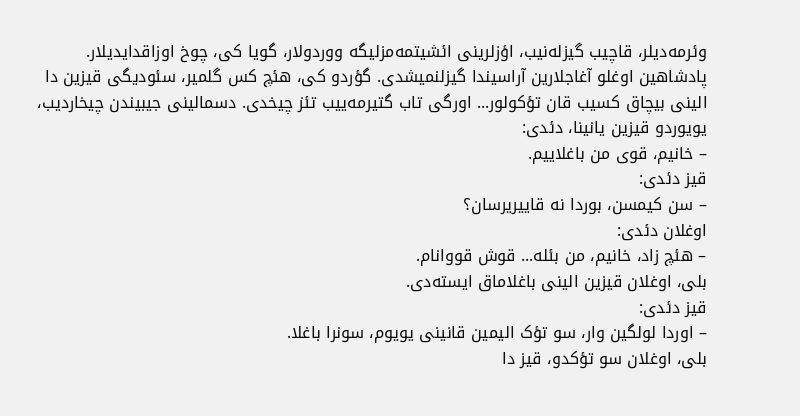وئرمه‌دیلر، قاچیب گیزله‌نیب، اؤزلرینی ائشیتمه‌مزلیگه ووردولار، گویا کی، چوخ اوزاقدایدیلار. پادشاهین اوغلو آغاجلارین آراسیندا گیزلنمیشدی. گؤردو کی، هئچ کس گلمیر، سئودیگی قیزین دا الینی بیچاق کسیب قان تؤکولور... اورگی تاب گتیرمه‌ییب تئز چیخدی. دسمالینی جیبیندن چیخاردیب، یویوردو قیزین یا‌نینا، دئدی:
– خانیم، قوی من باغلاییم.
قیز دئدی:
– سن کیمسن، بوردا نه قاییریرسان؟
اوغلان دئدی:
– هئچ زاد، خانیم، من بئله... قوش قووانام.
بلی، اوغلان قیزین الینی باغلاماق ایسته‌دی.
قیز دئدی:
– اوردا لولگین وار، سو تؤک الیمین قا‌نینی یویوم، سونرا باغلا.
بلی، اوغلان سو تؤکدو، قیز دا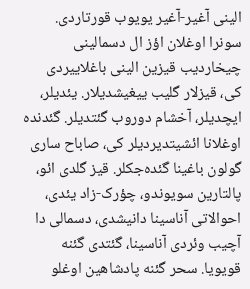الینی آغیر-آغیر یویوب قورتاردی. سونرا اوغلان اؤز ال دسمالینی چیخاردیب قیزین الینی باغلاییردی کی، قیزلار گلیب ییغیشدیلار. یئدیلر، ایچدیلر، آخشام دوروب گئتدیلر. گئدنده اوغلانا ائشیتدیردیلر کی، صاباح ساری گولون باغینا گئده‌جکلر. قیز گلدی ائو، پالتارین سویوندو، چؤرک-زاد یئدی، احوالاتی آناسینا دانیشدی، دسمالی دا آچیب وئردی آناسینا، گئتدی گئنه قویویا. سحر گئنه پادشاهین اوغلو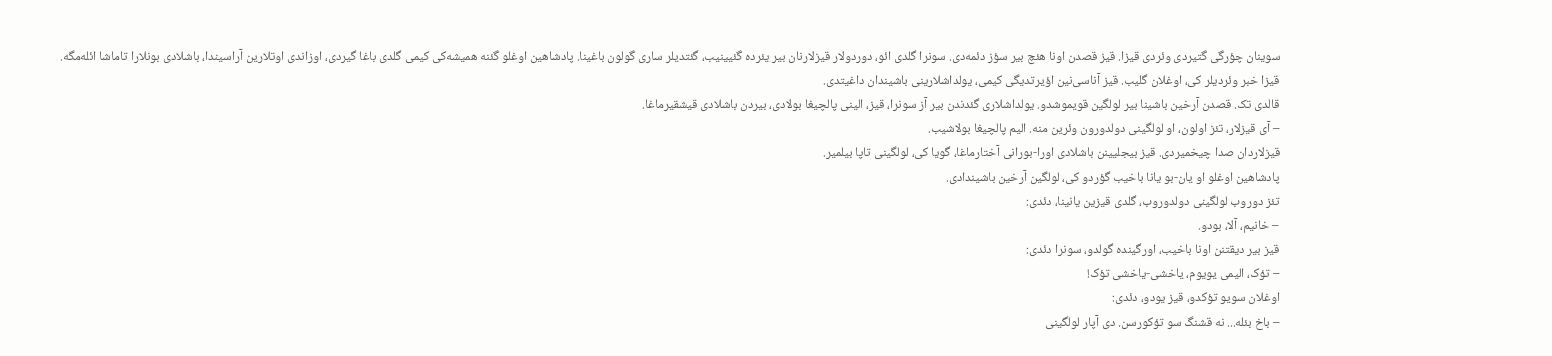سوینان چؤرگی گتیردی وئردی قیزا. قیز قصدن اونا هئچ بیر سؤز دئمه‌دی. سونرا گلدی ائو، دوردولار قیزلارنان بیر یئرده گئیینیب، گئتدیلر ساری گولون باغینا. پادشاهین اوغلو گئنه همیشه‌کی کیمی گلدی باغا گیردی، اوزاندی اوتلارین آراسیندا، باشلادی بونلارا تاماشا ائله‌مگه. قیزا خبر وئردیلر کی، اوغلان گلیب. قیز آناسی‌نین اؤیرتدیگی کیمی، یولداشلارینی باشیندان داغیتدی.
قالدی تک. قصدن آرخین باشینا بیر لولگین قویموشدو. یولداشلاری گئدندن بیر آز سونرا، قیز، الینی پالچیغا بولادی، بیردن باشلادی قیشقیرماغا.
– آی قیزلار، تئز اولون، او لولگینی دولدورون وئرین منه. الیم پالچیغا بولاشیب.
قیزلاردان صدا چیخمیردی. قیز بیجلیینن باشلادی اورا-بورانی آختارماغا، گویا کی، لولگینی تاپا بیلمیر.
پادشاهین اوغلو او یان-بو یانا باخیب گؤردو کی، لولگین آرخین باشیندادی.
تئز دوروب لولگینی دولدوروب، گلدی قیزین یا‌نینا، دئدی:
– خانیم، آلا، بودو.
قیز بیر دیقتنن اونا باخیب، اورگینده گولدو، سونرا دئدی:
– تؤک، الیمی یویوم، یاخشی-یاخشی تؤک!
اوغلان سویو تؤکدو، قیز یودو، دئدی:
– باخ بئله... نه قشنگ سو تؤکورسن. دی آپار لولگینی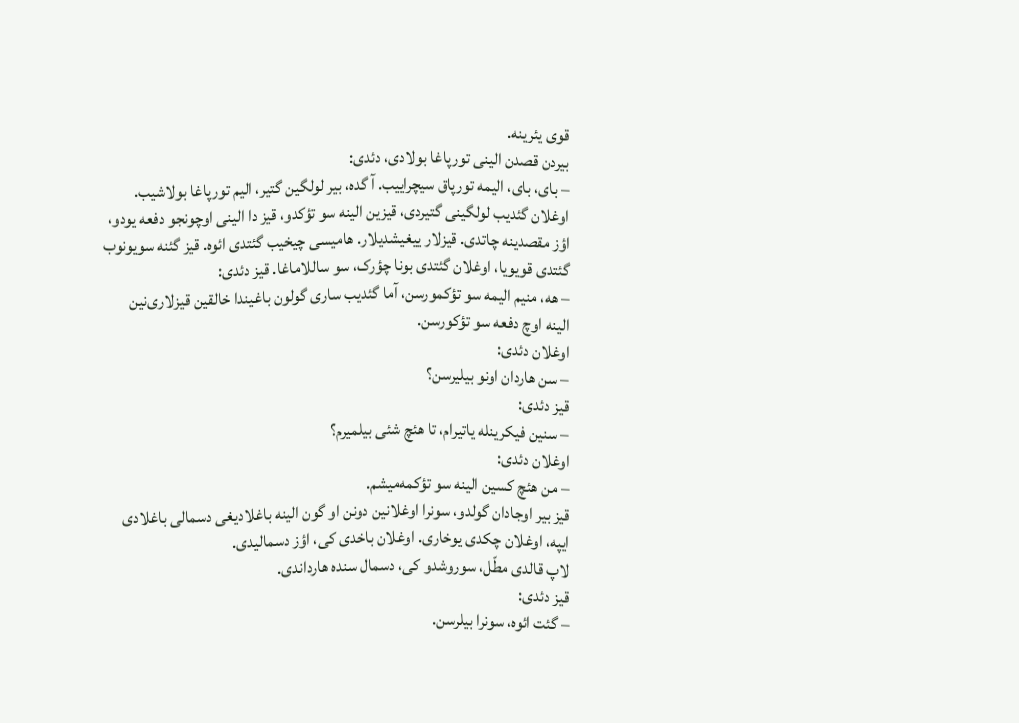قوی یئرینه.
بیردن قصدن الینی تورپاغا بولادی، دئدی:
– بای، بای، الیمه تورپاق سیچراییب. آ گده، بیر لولگین گتیر، الیم تورپاغا بولاشیب.
اوغلان گئدیب لولگینی گتیردی، قیزین الینه سو تؤکدو، قیز دا الینی اوچونجو دفعه یودو، اؤز مقصدینه چاتدی. قیزلار ییغیشدیلار. هامیسی چیخیب گئتدی ائوه. قیز گئنه سویونوب گئتدی قویویا، اوغلان گئتدی بونا چؤرک، سو ساللاماغا. قیز دئدی:
– هه، منیم الیمه سو تؤکمورسن، آما گئدیب ساری گولون باغیندا خالقین قیزلاری‌نین الینه اوچ دفعه سو تؤکورسن.
اوغلان دئدی:
– سن هاردان اونو بیلیرسن؟
قیز دئدی:
– سنین فیکرینله یاتیرام، تا هئچ شئی بیلمیرم؟
اوغلان دئدی:
– من هئچ کسین الینه سو تؤکمه‌میشم.
قیز بیر اوجادان گولدو، سونرا اوغلا‌نین دونن او گون الینه باغلادیغی دسمالی باغلادی ایپه، اوغلان چکدی یوخاری. اوغلان باخدی کی، اؤز دسمالیدی.
لاپ قالدی مطّل، سوروشدو کی، دسمال سنده هارداندی.
قیز دئدی:
– گئت ائوه، سونرا بیلرسن.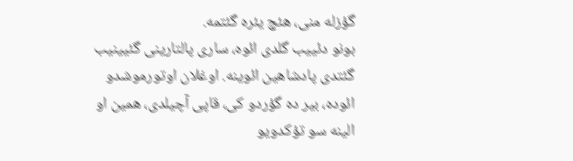گؤزله منی، هئچ یئره گئتمه.
بونو دئییب گلدی ائوه، ساری پالتارینی گئیینیب گئتدی پادشاهین ائوینه. اوغلان اوتورموشدو ائوده، بیر ده گؤردو کی، قاپی آچیلدی، همین او الینه سو تؤکدویو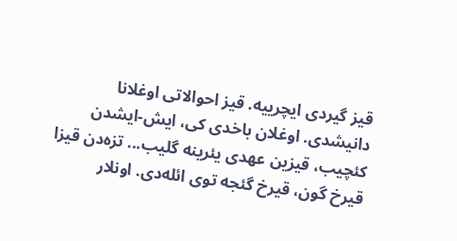قیز گیردی ایچرییه. قیز احوالاتی اوغلانا دانیشدی. اوغلان باخدی کی، ایش-ایشدن کئچیب، قیزین عهدی یئرینه گلیب... تزه‌دن قیزا قیرخ گون، قیرخ گئجه توی ائله‌دی. اونلار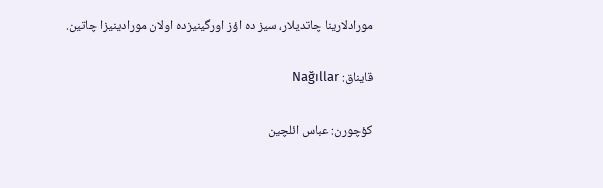مورادلارینا چاتدیلار، سیز ده اؤز اورگینیزده اولان مورادینیزا چاتین.

قایناق: Nağıllar

کؤچورن: عباس ائلچین